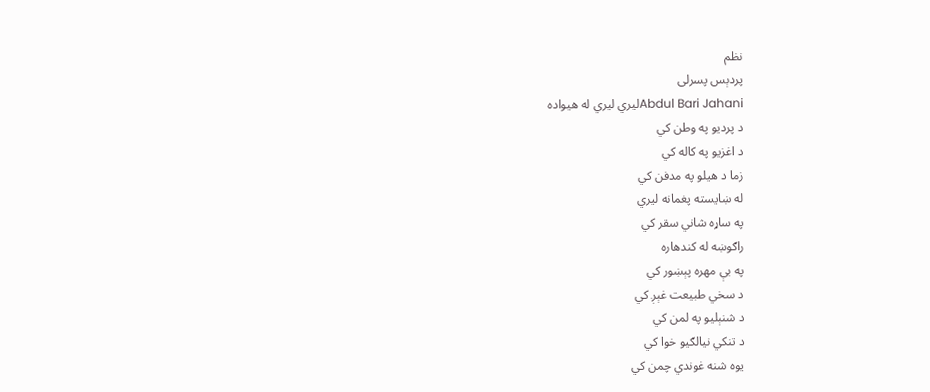نظم
پردېس پسرلى
Abdul Bari Jahaniليري ليري له هيواده
د پرديو په وطن کي
د اغزيو په کاله کي
زما د هيلو په مدفن کي
له ښايسته پغمانه ليري
په ساړه شاني سقر کي
راګوښه له کندهاره
په بې مهره پېښور کي
د سخي طبيعت غېږ کي
د شنېليو په لمن کي
د تنکي نيالګيو خوا کي
يوه شنه غوندي چمن کي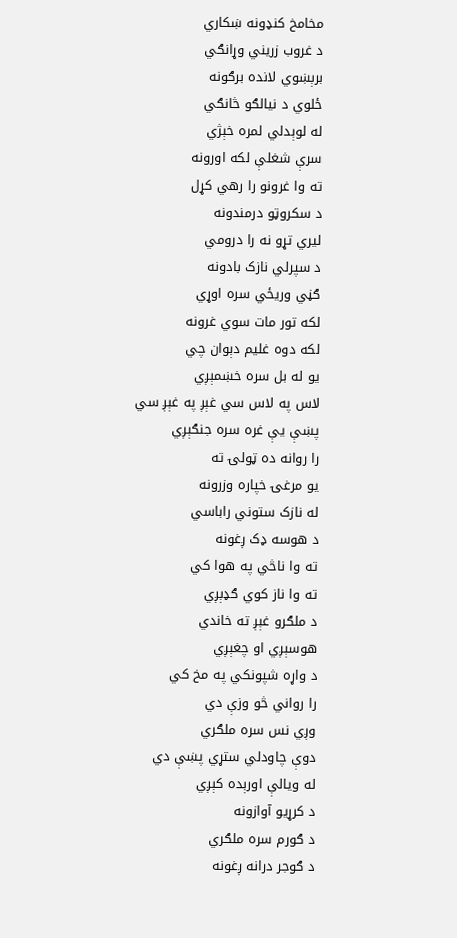مخامخ کنډونه ښکاري
د غروب زريني وړانګي
برېښوي لانده برګونه
ځلوي د نيالګو څانګي
له لوېدلي لمره خېژي
سرې شغلې لکه اورونه
ته وا غرونو را رهي کړل
د سکروټو درمندونه
ليري تړو نه را درومي
د سپرلي نازک بادونه
ګڼي وريځي سره اوړي
لکه تور مات سوي غرونه
لکه دوه غليم دېوان چي
يو له بل سره خښمېږي
لاس په لاس سي غېږ په غېږ سي
پښې يې غره سره جنګېږي
را روانه ده ټولۍ ته
يو مرغۍ خپاره وزرونه
له نازک ستوني راباسي
د هوسه ډک ږغونه
ته وا ناڅي په هوا کي
ته وا ناز کوي ګډېږي
د ملګرو غېږ ته خاندي
هوسېږي او چغېږي
د واړه شپونکي په مخ کي
را رواني څو وزې دي
وږي نس سره ملګري
دوې چاودلي ستړي پښې دي
له ويالې اورېده کېږي
د کرړيو آوازونه
د ګورم سره ملګري
د ګوجر درانه ږغونه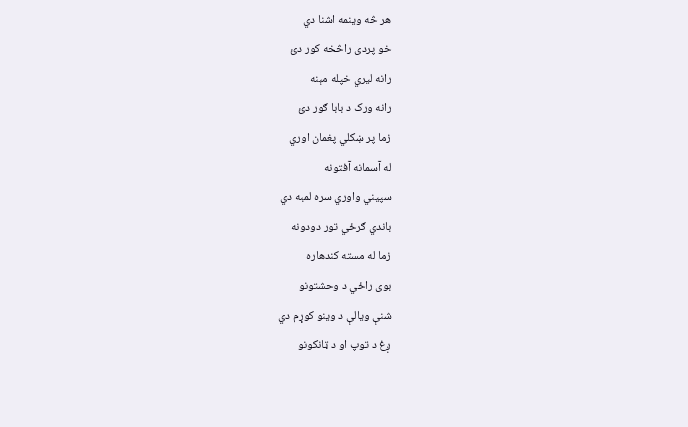هر څه وينمه اشنا دي
خو پردى راڅخه کور دئ
رانه ليري خپله مېنه
رانه ورک د بابا ګور دئ
زما پر ښکلي پغمان اوري
له آسمانه آفتونه
سپيني واوري سره لمبه دي
باندي ګرځي تور دودونه
زما له مسته کندهاره
بوى راځي د وحشتونو
شنې ويالې د وينو کوړم دي
ږغ د توپ او د ټانکونو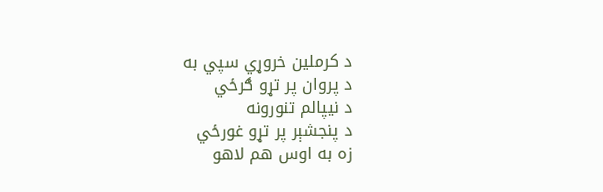د کرملين خروړي سپي به
د پروان پر تړو ګرځي
د نيپالم تنورونه
د پنجشېر پر تړو غورځي
زه به اوس هم لاهو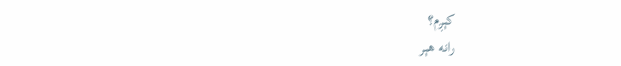کېږم؟
رانه هېر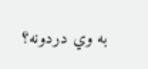به وي دردونه؟